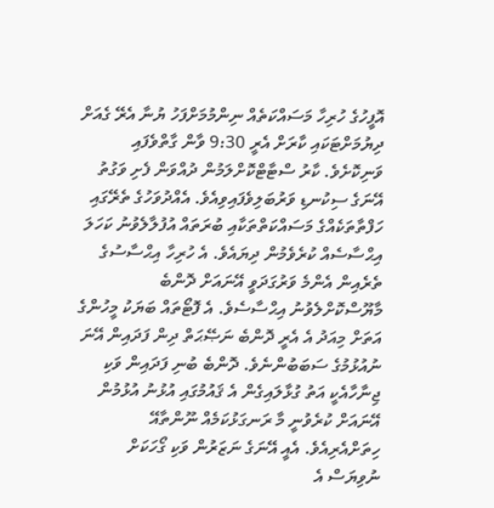އޮފީހުގެ ހުރިހާ މަސައްކަތެއް ނިންމުމަށްފަހު ޔުނާ އެރޭ ގެއަށް ދިޔުމަށްޓަކައި ކާރަށް އެރީ 9:30 ވާން ގާތްވެފައި ވަނިކޮށެވެ. ކާރު ސްޓާޓްކޮށްލަމުން ދުއްވަން ފެށި ވަގުތު އޭނަގެ ސިކުނޑި ވަރުބަލިވެފައިވިއެވެ. އެއްދުވަހުގެ ތެރޭގައި ހަފްތާތަކެއްގެ މަސައްކަތްތަކާއި ބުރަތައް އުފުލާލެވުނު ކަހަލަ އިޙްސާސެއް ކުރެވެމުން ދިޔައެވެ. އެ ހުރިހާ އިޙްސާސުގެ ތެރެއިން އެންމެ ވަރުގަދަވީ އޭނައަށް ދޮންބެ މާޔޫސްކޮށްލެވުނު އިޙްސާސެވެ. އެ ފޮޓޯތައް ބަޔަކު މީހުންގެ އަތަށް މިއަދު އެ އެރީ ދޮންބެ ނަޞޭޙަތް ދިން ފަދައިން އޭނަ ނުއުޅުމުގެ ސަބަބުންނެވެ. ދޮންބެ ބުނި ފަދައިން ވަކި ޖިނާހާއެކީ އަތު ގުޅާލައިގެން އެ ޤައުމުގައި އުޅުނު އުޅުމުން އޭނައަށް ކުރެވުނީ މާ ރަނގަޅުކަމެއް ނޫންތާއޭ ހިތަށްއެރިއެވެ. އެއީ އޭނަގެ ނަޒަރުން ވަކި ގޯހަކަށް ނުވިޔަސް އެ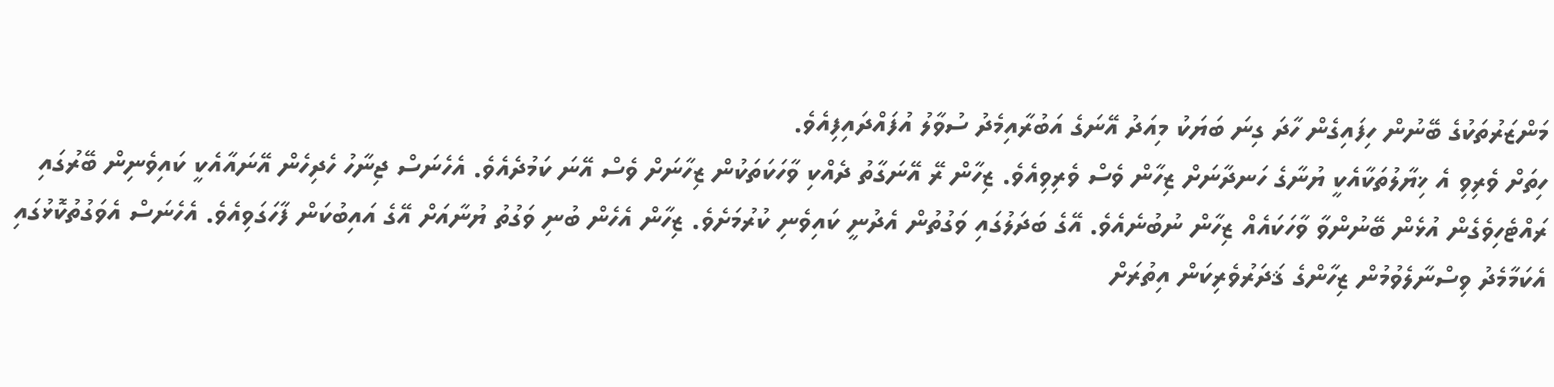މަންޒަރުތަކުގެ ބޭނުން ހިފައިގެން ހާދަ ގިނަ ބަޔަކު މިއަދު އޭނަގެ އަބުރާއިމެދު ސުވާލު އުފައްދައިފިއެވެ.
ހިތަށް ވެރިވި އެ ޚިޔާލުތަކާއެކީ ޔުނާގެ ހަނދާނަށް ޒިހާން ވެސް ވެރިވިއެވެ. ޒިހާން ރޭ އޭނަގާތު ދެއްކި ވާހަކަތަކުން ޒިހާނަށް ވެސް އޭނަ ކަމުދެއެވެ. އެހެނަސް ޖިނާހު ހެދިހެން އޭނައާއެކީ ކައިވެނިން ބޭރުގައި ރައްޓެހިވެގެން އުޅެން ބޭނުންވާ ވާހަކައެއް ޒިހާން ނުބުނެއެވެ. އޭގެ ބަދަލުގައި ވަގުތުން އެދުނީ ކައިވެނި ކުރުމަށެވެ. ޒިހާން އެހެން ބުނި ވަގުތު ޔުނާއަށް އޭގެ އައިބުކަން ފާހަގަވިއެވެ. އެހެނަސް އެވަގުތުކޮޅުގައި އެކަމާމެދު ވިސްނާލެވުމުން ޒިހާންގެ ޤަދަރުވެރިކަން އިތުރަށް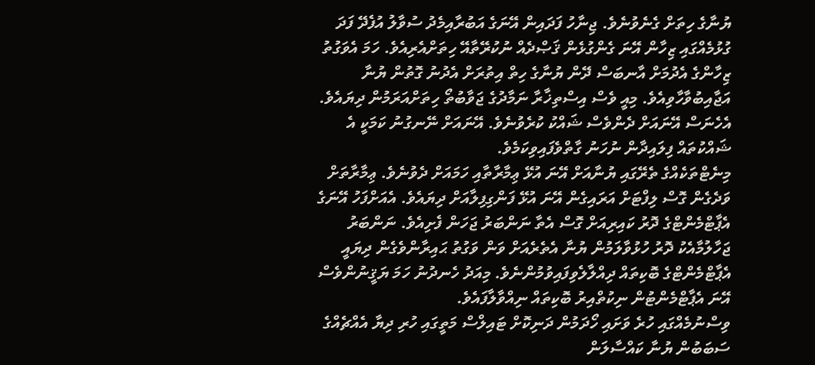ޔުނާގެ ހިތަށް ގެނެވުނެވެ. ޖިނާހު ފަދައިން އޭނަގެ އަބުރާއިމެދު ސުވާލު އުފެދޭ ފަދަ ގުޅުމެއްގައި ޒިހާން އޭނަ ގެންގުޅެން ޤަޞްދެއް ނުކުރޭތާއޭ ހިތަށްއެރިއެވެ. ހަމަ އެވަގުތު ޒިހާންގެ އެދުމަށް އާނބަސް ދޭން ޔުނާގެ ހިތް އިތުރަށް އެދުނު ގޮތުން ޔުނާ އަޖާއިބުވާހާވިއެވެ. މިއީ ވެސް އިސްތިޚާރާ ނަމާދުގެ ޖަވާބުތޯ ހިތަށްއަރަމުން ދިޔައެވެ. އެހެނަސް އޭނައަށް ދެންވެސް ޝައްކު ކުރެވުނެވެ. އޭނައަށް ނޭނގުނު ކަމަކީ އެ ޝައްކުތައް ފިލައިދާން ނުހަނު ގާތްވެފައިވިކަމެވެ.
މިނެޓްތަކެއްގެ ތެރޭގައި ޔުނާއަށް އޭނަ އުޅޭ ޢިމާރާތާއި ހަމައަށް ދެވުނެވެ. ޢިމާރާތަށް ވަދެގެން ގޮސް ލިފްޓަށް އަރައިގެން އޭނަ އުޅޭ ފަންގިފިލާއަށް ދިޔައެވެ. އެއަށްފަހު އޭނަގެ އެޕާޓްމެންޓްގެ ދޮރު ކައިރިއަށް ގޮސް އެތާ ނަންބަރު ޖަހަން ފެށިއެވެ. ނަންބަރު ޖަހާލުމާއެކު ދޮރު ހުޅުވާލަމުން ޔުނާ އެތެރެއަށް ވަން ވަގުތު ޙައިރާންވެގެން ދިޔައީ އެޕާޓްމެންޓްގެ ބޮކިތައް ދިއްލާލެވިފައިވުމުންނެވެ. މިއަދު ހެނދުނު ހަމަ ޔަޤީނުންވެސް އޭނަ އެޕާޓްމެންޓުން ނިކުތްއިރު ބޮކިތައް ނިއްވާލާފައެވެ.
ވިސްނުމެއްގައި ހުރެ ވަށައި ހޯދަމުން ދަނިކޮށް ޓައިލްސް މަތީގައި ހުރި ދިޔާ އެއްޗެއްގެ ސަބަބުން ޔުނާ ކައްސާލަން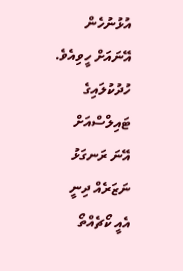އުޅުނުހެން އޭނައަށް ހީވިއެވެ. ހުދުކުލައިގެ ޓައިލްސްއަށް އޭނަ ރަނގަޅު ނަޒަރެއް ދިނީ އެއީ ކޯޗެއްތޯ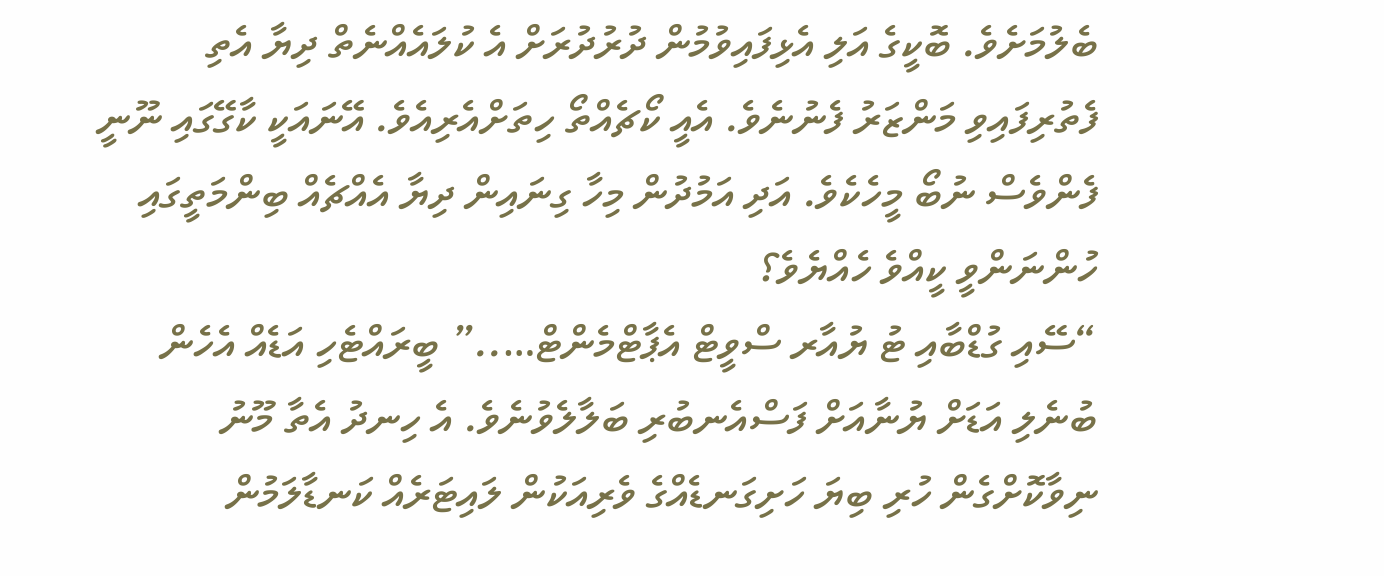ބެލުމަށެވެ. ބޮކީގެ އަލި އެޅިފައިވުމުން ދުރުދުރަށް އެ ކުލައެއްނެތް ދިޔާ އެތި ފެތުރިފައިވި މަންޒަރު ފެނުނެވެ. އެއީ ކޯޗެއްތޯ ހިތަށްއެރިއެވެ. އޭނައަކީ ކާގޭގައި ނޫނީ ފެންވެސް ނުބޯ މީހެކެވެ. އަދި އަމުދުން މިހާ ގިނައިން ދިޔާ އެއްޗެއް ބިންމަތީގައި ހުންނަންވީ ކީއްވެ ހެއްޔެވެ؟
“ސޭއި ގުޑްބާއި ޓު ޔުއާރ ސްވީޓް އެޕާޓްމެންޓް…..” ބީރައްޓެހި އަޑެއް އެހެން ބުނެލި އަޑަށް ޔުނާއަށް ފަސްއެނބުރި ބަލާލެވުނެވެ. އެ ހިނދު އެތާ މޫނު ނިވާކޮށްގެން ހުރި ބިޔަ ހަށިގަނޑެއްގެ ވެރިއަކުން ލައިޓަރެއް ކަނޑާލަމުން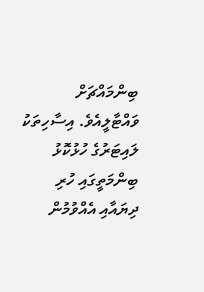ބިންމައްޗަށް ވައްޓާލީއެވެ. އިސާހިތަކު ލައިޓަރުގެ ހުޅުކޮޅު ބިންމަތީގައި ހުރި ދިޔައާއި އެއްވުމުން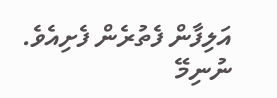އަލިފާން ފެތުރެން ފެށިއެވެ.
ނުނިމޭ